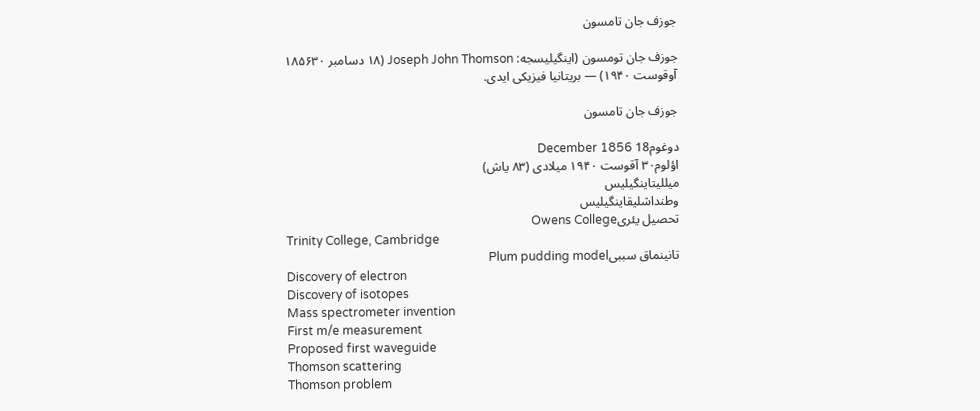جوزف جان تامسون

جوزف جان تومسون (اینگیلیسجه: Joseph John Thomson (۱۸ دسامبر ۱۸۵۶۳۰ آوقوست ۱۹۴۰) — بریتانیا فیزیکی ایدی.

جوزف جان تامسون

دوغوم18 December 1856
اؤلوم۳۰ آقوست ۱۹۴۰ میلادی (۸۳ یاش)
میللیتاینگیلیس
وطنداشلیقاینگیلیس
تحصیل یئریOwens College
Trinity College, Cambridge
تانینماق سببیPlum pudding model
Discovery of electron
Discovery of isotopes
Mass spectrometer invention
First m/e measurement
Proposed first waveguide
Thomson scattering
Thomson problem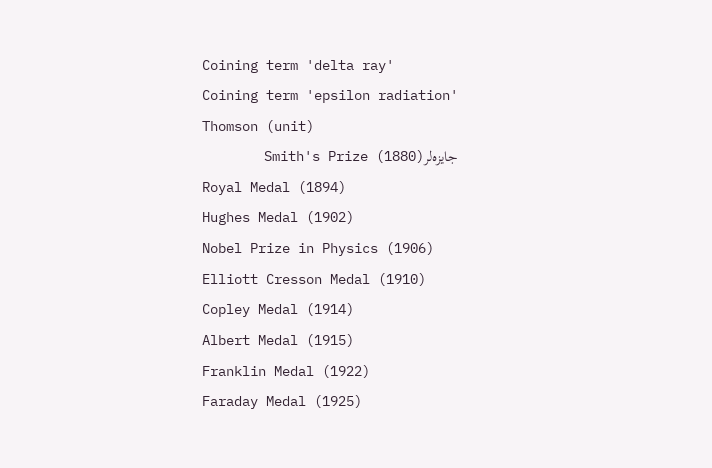Coining term 'delta ray'
Coining term 'epsilon radiation'
Thomson (unit)
جایزه‌لرSmith's Prize (1880)
Royal Medal (1894)
Hughes Medal (1902)
Nobel Prize in Physics (1906)
Elliott Cresson Medal (1910)
Copley Medal (1914)
Albert Medal (1915)
Franklin Medal (1922)
Faraday Medal (1925)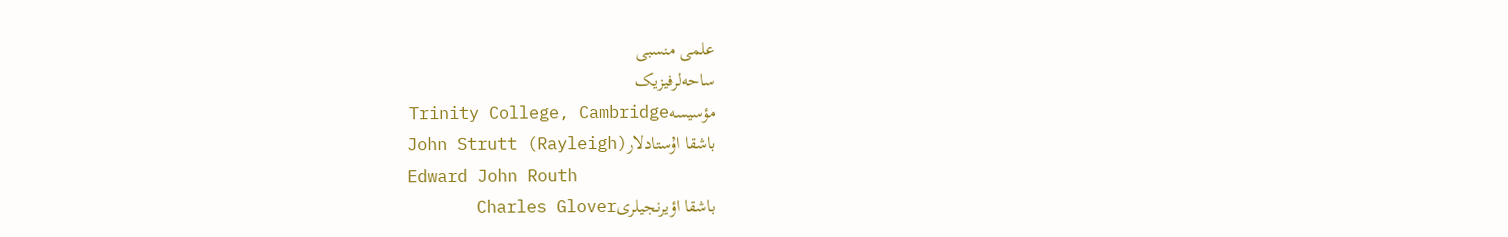علمی منسبی
ساحه‌لرفیزیک
مؤسیسهTrinity College, Cambridge
باشقا اۇستادلارJohn Strutt (Rayleigh)
Edward John Routh
باشقا اؤیرنجیلریCharles Glover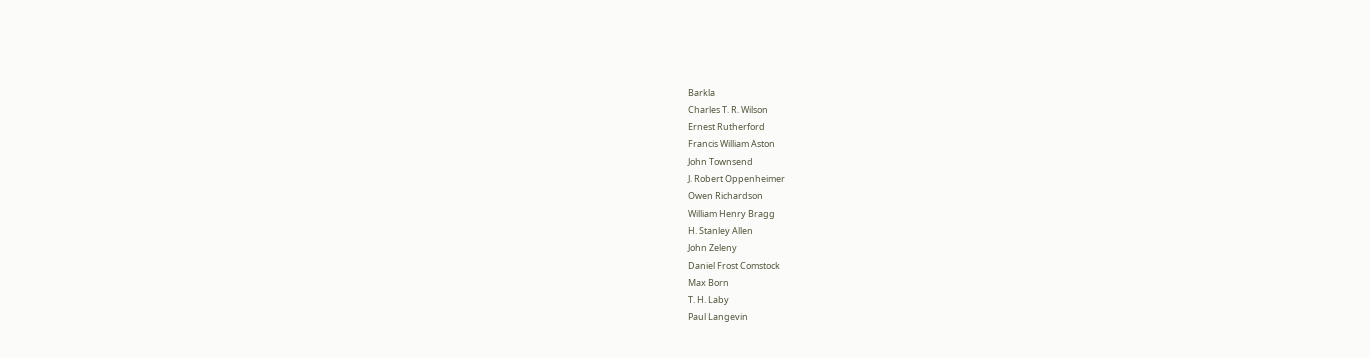Barkla
Charles T. R. Wilson
Ernest Rutherford
Francis William Aston
John Townsend
J. Robert Oppenheimer
Owen Richardson
William Henry Bragg
H. Stanley Allen
John Zeleny
Daniel Frost Comstock
Max Born
T. H. Laby
Paul Langevin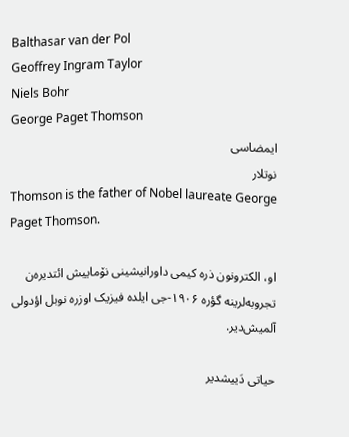Balthasar van der Pol
Geoffrey Ingram Taylor
Niels Bohr
George Paget Thomson
ایمضاسی
نوتلار
Thomson is the father of Nobel laureate George Paget Thomson.

او، الکترونون ذره کیمی داورانیشینی نۆماییش ائتدیره‌ن تجروبه‌لرینه گؤره ۱۹۰۶-جی ایلده فیزیک اوزره نوبل اؤدولی آلمیش‌دیر.

حیاتی دَییشدیر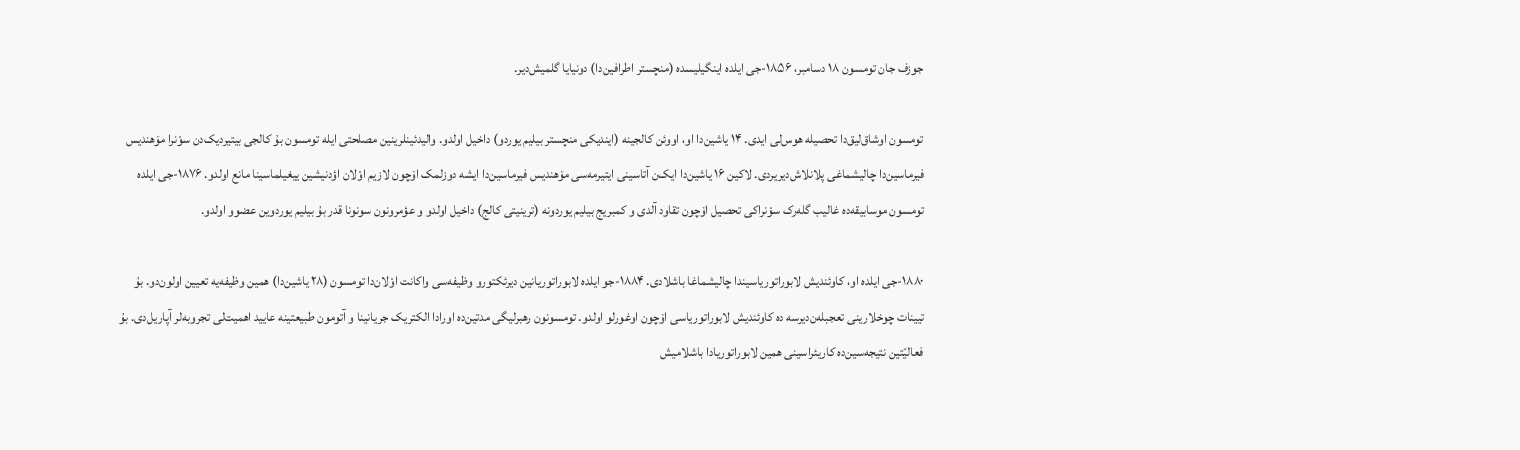جوزف جان تومسون ۱۸ دسامبر، ۱۸۵۶-جی ایلده اینگیلیسده (منچستر اطرافین‌دا) دونیایا گلمیش‌دیر.

تومسون اوشاق‌لیق‌دا تحصیله هوس‌لی ایدی. ۱۴ یاشین‌دا او، اووئن کالجینه (ایندیکی منچستر بیلیم یوردو) داخیل اولدو. والیدئینلرینین مصلحتی ایله تومسون بۇ کالجی بیتیردیک‌دن سوْنرا مۆهندیس فیرماسین‌دا چالیشماغی پلانلاش‌دیریردی. لاکین ۱۶ یاشین‌دا ایک‌ن آتاسینی ایتیرمه‌سی مۆهندیس فیرماسین‌دا ایشه دوزلمک اۆچون لازیم اوْلان اؤدنیشین ییغیلماسینا مانع اولدو. ۱۸۷۶-جی ایلده تومسون موسابیقه‌ده غالیب گله‌رک سوْنراکی تحصیل اۆچون تقاود آلدی و کمبریج بیلیم یوردونه (ترینیتی کالج) داخیل اولدو و عؤمرونون سونونا قدر بۇ بیلیم یوردوین عضوو اولدو.

۱۸۸۰-جی ایلده او، کاوئندیش لابوراتوریاسیندا چالیشماغا باشلادی. ۱۸۸۴-جو ایلده لابوراتوریانین دیرئکتورو وظیفه‌سی واکانت اوْلان‌دا تومسون (۲۸ یاشین‌دا) همین وظیفه‌یه تعیین اولون‌دو. بۇ تیینات چوخلارینی تعجبله‌ن‌دیرسه ده کاوئندیش لابوراتوریاسی اۆچون اوغورلو اولدو. تومسونون رهبرلیگی مدتین‌ده اورادا الکتریک جریانینا و آتومون طبیعتینه عایید اهمیت‌لی تجروبه‌لر آپاریل‌دی. بۇ فعالیّتین نتیجه‌سین‌ده کاریئراسینی همین لابوراتوریادا باشلامیش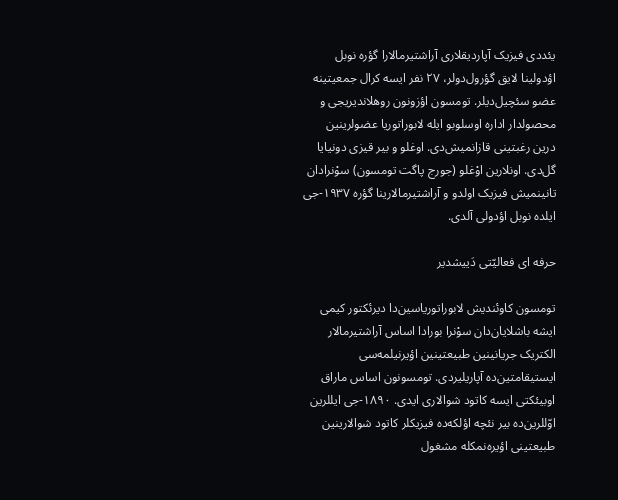یئددی فیزیک آپاردیقلاری آراشتیرمالارا گؤره نوبل اؤدولینا لایق گؤرول‌دولر، ۲۷ نفر ایسه کرال جمعیتینه عضو سئچیل‌دیلر. تومسون اؤزونون روهلاندیریجی و محصولدار اداره اوسلوبو ایله لابوراتوریا عضولرینین درین رغبتینی قازانمیش‌دی. اوغلو و بیر قیزی دونیایا گل‌دی. اونلارین اوْغلو (جورج پاگت تومسون) سوْنرادان تانینمیش فیزیک اولدو و آراشتیرمالارینا گؤره ۱۹۳۷-جی ایلده نوبل اؤدولی آلدی.

حرفه ای فعالیّتی دَییشدیر

تومسون کاوئندیش لابوراتوریاسین‌دا دیرئکتور کیمی ایشه باشلایان‌دان سوْنرا بورادا اساس آراشتیرمالار الکتریک جریانینین طبیعتینین اؤیرنیلمه‌سی ایستیقامتین‌ده آپاریلیردی. تومسونون اساس ماراق اوبیئکتی ایسه کاتود شوالاری ایدی. ۱۸۹۰-جی ایللرین اوّللرین‌ده بیر نئچه اؤلکه‌ده فیزیکلر کاتود شوالارینین طبیعتینی اؤیره‌نمکله مشغول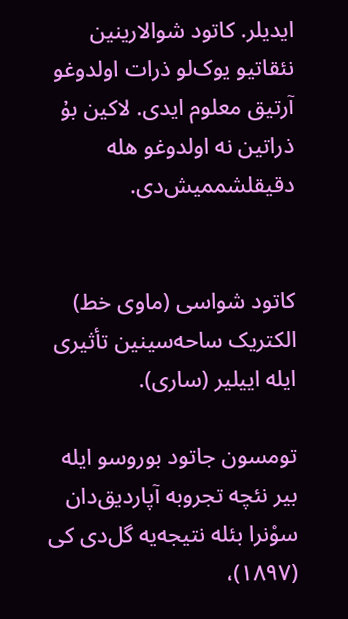ایدیلر. کاتود شوالارینین نئقاتیو یوک‌لو ذرات اولدوغو آرتیق معلوم ایدی. لاکین بۇ ذراتین نه اولدوغو هله دقیقلشممیش‌دی.


کاتود شواسی (ماوی خط) الکتریک ساحه‌سینین تأثیری ایله اییلیر (ساری).

تومسون جاتود بوروسو ایله بیر نئچه تجروبه آپاردیق‌دان سوْنرا بئله نتیجه‌یه گل‌دی کی (۱۸۹۷)،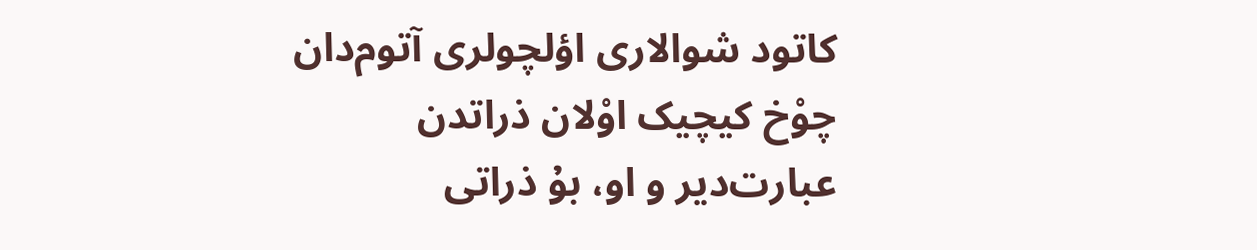کاتود شوالاری اؤلچولری آتوم‌دان چوْخ کیچیک اوْلان ذراتدن عبارت‌دیر و او، بۇ ذراتی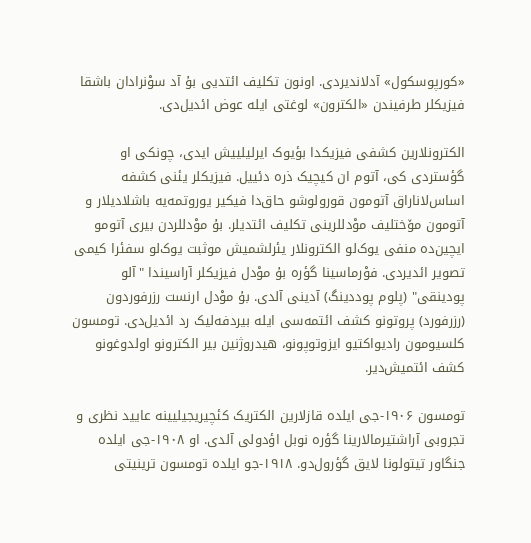«کورپوسکول» آدلاندیردی. اونون تکلیف ائتدیی بۇ آد سوْنرادان باشقا فیزیکلر طرفیندن «الکترون» لوغتی ایله عوض ائدیل‌دی.

الکترونلارین کشفی فیزیکدا بؤیوک ایرلیلییش ایدی، چونکی او گؤستردی کی، آتوم ان کیچیک ذره دئییل. فیزیکلر یئنی کشفه اساس‌لاناراق آتومون قورولوشو حاق‌دا فیکیر یوروتمه‌یه باشلادیلار و آتومون مۆختلیف موْدللرینی تکلیف ائتدیلر. بۇ موْدللردن بیری آتومو ایچین‌ده منفی یوک‌لو الکترونلار یئرلشمیش موثبت یوک‌لو سفئرا کیمی تصویر ائدیردی. فوْرماسینا گؤره بۇ موْدل فیزیکلر آراسیندا "آلو پودینقی" (پلوم پوددینگ) آدینی آلدی. بۇ موْدل ارنست رزرفوردون (رزرفورد) پروتونو کشف ائتمه‌سی ایله بیردفه‌لیک رد ائدیل‌دی. تومسون کلسیومون رادیواکتیو ایزوتوپونو، هیدروژنین بیر الکترونو اولدوغونو کشف ائتمیش‌دیر.

تومسون ۱۹۰۶-جی ایلده قازلارین الکتریک کئچیریجیلیینه عایید نظری و تجروبی آراشتیرمالارینا گؤره نوبل اؤدولی آلدی. او ۱۹۰۸-جی ایلده جنگاور تیتولونا لایق گؤرول‌دو. ۱۹۱۸-جو ایلده تومسون ترینیتی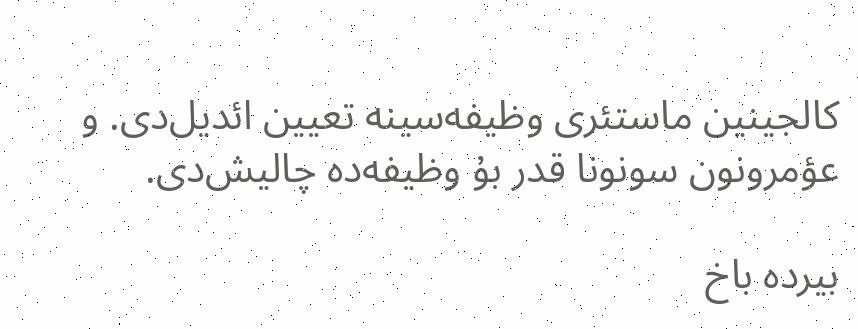کالجینین ماستئری وظیفه‌سینه تعیین ائدیل‌دی. و عؤمرونون سونونا قدر بۇ وظیفه‌ده چالیش‌دی.

بیرده باخ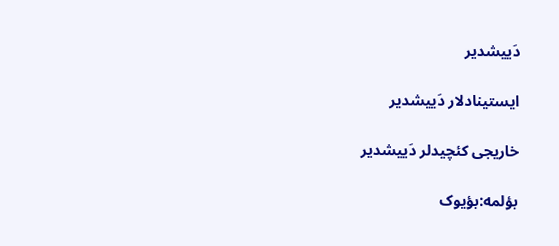دَییشدیر

ایستینادلار دَییشدیر

خاریجی کئچیدلر دَییشدیر

بؤلمه‌:بؤیوک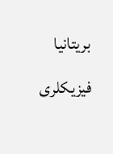بریتانیا فیزیکلری